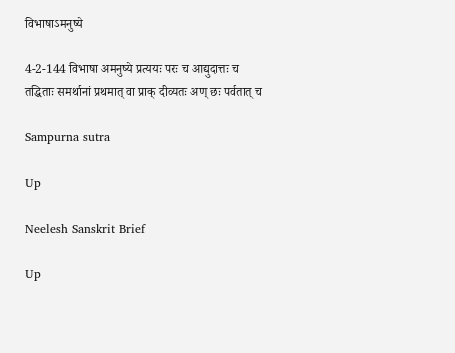विभाषाऽमनुष्ये

4-2-144 विभाषा अमनुष्ये प्रत्ययः परः च आद्युदात्तः च तद्धिताः समर्थानां प्रथमात् वा प्राक् दीव्यतः अण् छः पर्वतात् च

Sampurna sutra

Up

Neelesh Sanskrit Brief

Up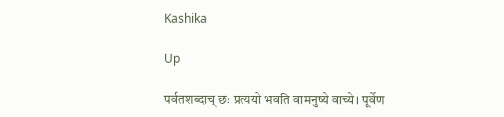Kashika

Up

पर्वतशब्दाच् छः प्रत्ययो भवति वामनुष्ये वाच्ये। पूर्वेण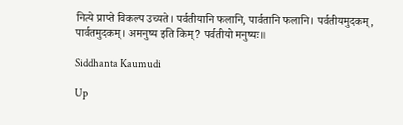नित्ये प्राप्ते विकल्प उच्यते। पर्वतीयानि फलानि, पार्वतानि फलानि। पर्वतीयमुदकम्, पार्वतमुदकम्। अमनुष्य इति किम्? पर्वतीयो मनुष्यः॥

Siddhanta Kaumudi

Up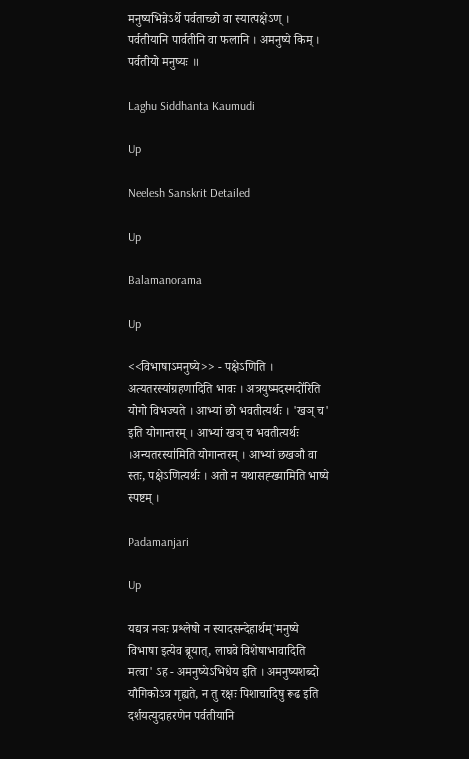मनुष्यभिन्नेऽर्थे पर्वताच्छो वा स्यात्पक्षेऽण् । पर्वतीयानि पार्वतीनि वा फलानि । अमनुष्ये किम् । पर्वतीयो मनुष्यः ॥

Laghu Siddhanta Kaumudi

Up

Neelesh Sanskrit Detailed

Up

Balamanorama

Up

<<विभाषाऽमनुष्ये>> - पक्षेऽणिति । अत्यतरस्यांग्रहणादिति भावः । अत्रयुष्मदस्मदो॑रिति योगो विभज्यते । आभ्यां छो भवतीत्यर्थः । 'खञ् च' इति योगान्तरम् । आभ्यां खञ् च भवतीत्यर्थः ।अन्यतरस्या॑मिति योगान्तरम् । आभ्यां छखञौ वा स्तः, पक्षेऽणित्यर्थः । अतो न यथासह्ख्यामिति भाष्ये स्पष्टम् ।

Padamanjari

Up

यद्यत्र नञः प्रश्लेषो न स्यादसन्देहार्थम्'मनुष्ये विभाषा इत्येव ब्रूयात्, लाघवे विशेषाभावादिति मत्वा' ऽह - अमनुष्येऽभिधेय इति । अमनुष्यशब्दो यौगिकोऽत्र गृह्यते, न तु रक्षः पिशाचादिषु रूढ इति दर्शयत्युदाहरणेन पर्वतीयानि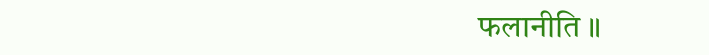फलानीति ॥